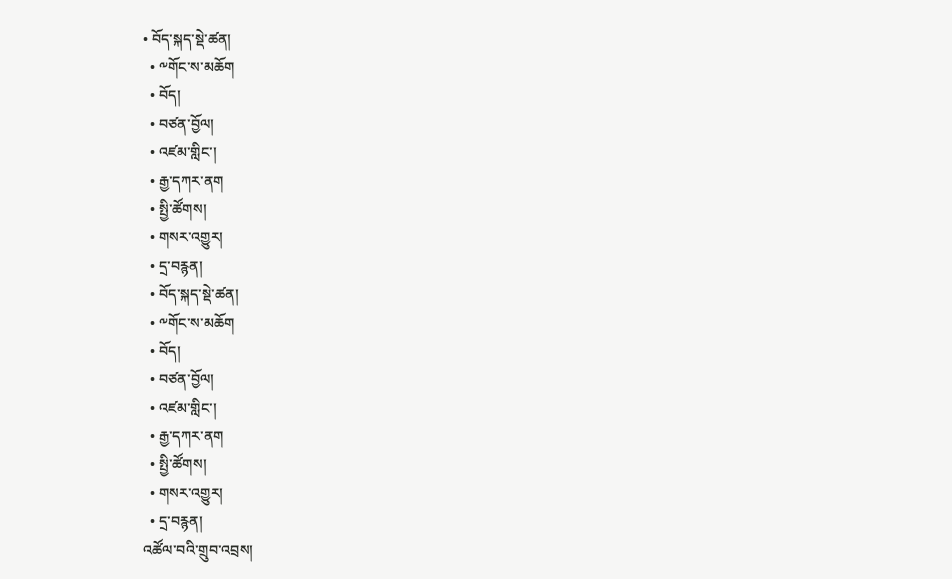• བོད་སྐད་སྡེ་ཚན།
  • ༸གོང་ས་མཆོག
  • བོད།
  • བཙན་བྱོལ།
  • འཛམ་གླིང་།
  • རྒྱ་དཀར་ནག
  • སྤྱི་ཚོགས།
  • གསར་འགྱུར།
  • དྲ་བརྙན།
  • བོད་སྐད་སྡེ་ཚན།
  • ༸གོང་ས་མཆོག
  • བོད།
  • བཙན་བྱོལ།
  • འཛམ་གླིང་།
  • རྒྱ་དཀར་ནག
  • སྤྱི་ཚོགས།
  • གསར་འགྱུར།
  • དྲ་བརྙན།
འཚོལ་བའི་གྲུབ་འབྲས།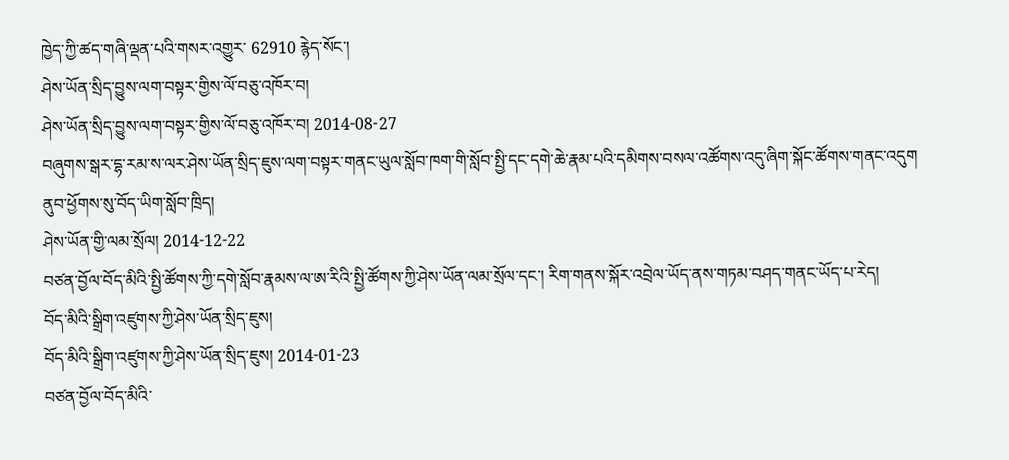ཁྱེད་ཀྱི་ཚད་གཞི་ལྡན་པའི་གསར་འགྱུར་ 62910 རྙེད་སོང་།
ཤེས་ཡོན་སྲིད་བྱུས་ལག་བསྟར་གྱིས་ལོ་བཅུ་འཁོར་བ།
ཤེས་ཡོན་སྲིད་བྱུས་ལག་བསྟར་གྱིས་ལོ་བཅུ་འཁོར་བ། 2014-08-27
བཞུགས་སྒར་དྷ་རམ་ས་ལར་ཤེས་ཡོན་སྲིད་ཇུས་ལག་བསྟར་གནང་ཡུལ་སློབ་ཁག་གི་སློབ་སྤྱི་དང་དགེ་ཆེ་རྣམ་པའི་དམིགས་བསལ་འཚོགས་འདུ་ཞིག་སྐོང་ཚོགས་གནང་འདུག
ནུབ་ཕྱོགས་སུ་བོད་ཡིག་སློབ་ཁྲིད།
ཤེས་ཡོན་གྱི་ལམ་སྲོལ། 2014-12-22
བཙན་བྱོལ་བོད་མིའི་སྤྱི་ཚོགས་ཀྱི་དགེ་སློབ་རྣམས་ལ་ཨ་རིའི་སྤྱི་ཚོགས་ཀྱི་ཤེས་ཡོན་ལམ་སྲོལ་དང་། རིག་གནས་སྐོར་འབྲེལ་ཡོད་ནས་གཏམ་བཤད་གནང་ཡོད་པ་རེད།
བོད་མིའི་སྒྲིག་འཛུགས་ཀྱི་ཤེས་ཡོན་སྲིད་ཇུས།
བོད་མིའི་སྒྲིག་འཛུགས་ཀྱི་ཤེས་ཡོན་སྲིད་ཇུས། 2014-01-23
བཙན་བྱོལ་བོད་མིའི་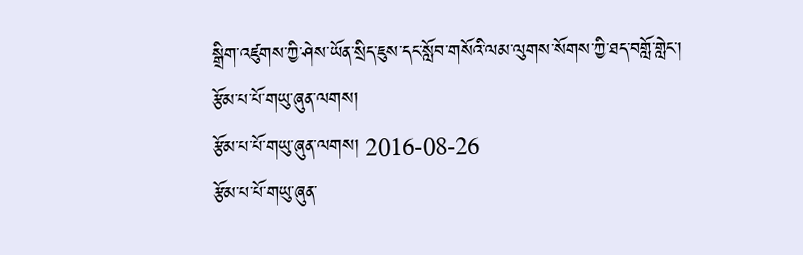སྒྲིག་འཛུགས་ཀྱི་ཤེས་ཡོན་སྲིད་ཇུས་དང་སློབ་གསོའི་ལམ་ལུགས་སོགས་ཀྱི་ཐད་བགློ་གླེང་།
རྩོམ་པ་པོ་གཡུ་ཞུན་ལགས།
རྩོམ་པ་པོ་གཡུ་ཞུན་ལགས། 2016-08-26
རྩོམ་པ་པོ་གཡུ་ཞུན་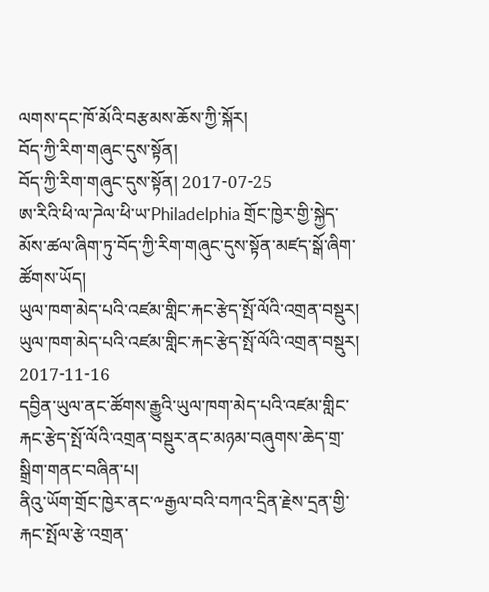ལགས་དང་ཁོ་མོའི་བརྩམས་ཆོས་ཀྱི་སྐོར།
བོད་ཀྱི་རིག་གཞུང་དུས་སྟོན།
བོད་ཀྱི་རིག་གཞུང་དུས་སྟོན། 2017-07-25
ཨ་རིའི་ཕི་ལ་ཌེལ་ཕི་ཡ་Philadelphia གྲོང་ཁྱེར་གྱི་སྐྱེད་མོས་ཚལ་ཞིག་ཏུ་བོད་ཀྱི་རིག་གཞུང་དུས་སྟོན་མཛད་སྒོ་ཞིག་ཚོགས་ཡོད།
ཡུལ་ཁག་མེད་པའི་འཛམ་གླིང་རྐང་རྩེད་སྤོ་ལོའི་འགྲན་བསྡུར།
ཡུལ་ཁག་མེད་པའི་འཛམ་གླིང་རྐང་རྩེད་སྤོ་ལོའི་འགྲན་བསྡུར། 2017-11-16
དབྱིན་ཡུལ་ནང་ཚོགས་རྒྱུའི་ཡུལ་ཁག་མེད་པའི་འཛམ་གླིང་རྐང་རྩེད་སྤོ་ལོའི་འགྲན་བསྡུར་ནང་མཉམ་བཞུགས་ཆེད་གྲ་སྒྲིག་གནང་བཞིན་པ།
ནིའུ་ཡོག་གྲོང་ཁྱེར་ནང་༸རྒྱལ་བའི་བཀའ་དྲིན་རྗེས་དྲན་གྱི་རྐང་སྤོལ་རྩེ་འགྲན་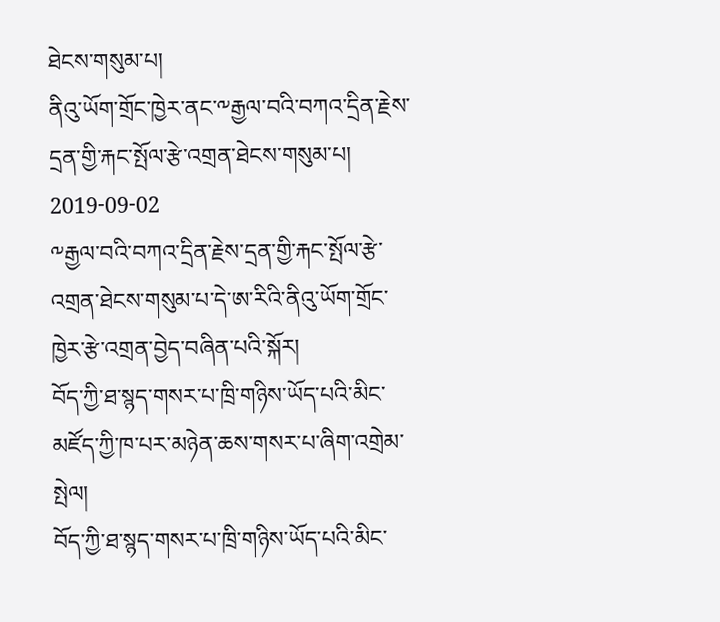ཐེངས་གསུམ་པ།
ནིའུ་ཡོག་གྲོང་ཁྱེར་ནང་༸རྒྱལ་བའི་བཀའ་དྲིན་རྗེས་དྲན་གྱི་རྐང་སྤོལ་རྩེ་འགྲན་ཐེངས་གསུམ་པ། 2019-09-02
༸རྒྱལ་བའི་བཀའ་དྲིན་རྗེས་དྲན་གྱི་རྐང་སྤོལ་རྩེ་འགྲན་ཐེངས་གསུམ་པ་དེ་ཨ་རིའི་ནིའུ་ཡོག་གྲོང་ཁྱེར་རྩེ་འགྲན་བྱེད་བཞིན་པའི་སྐོར།
བོད་ཀྱི་ཐ་སྙད་གསར་པ་ཁྲི་གཉིས་ཡོད་པའི་མིང་མཛོད་ཀྱི་ཁ་པར་མཉེན་ཆས་གསར་པ་ཞིག་འགྲེམ་སྤེལ།
བོད་ཀྱི་ཐ་སྙད་གསར་པ་ཁྲི་གཉིས་ཡོད་པའི་མིང་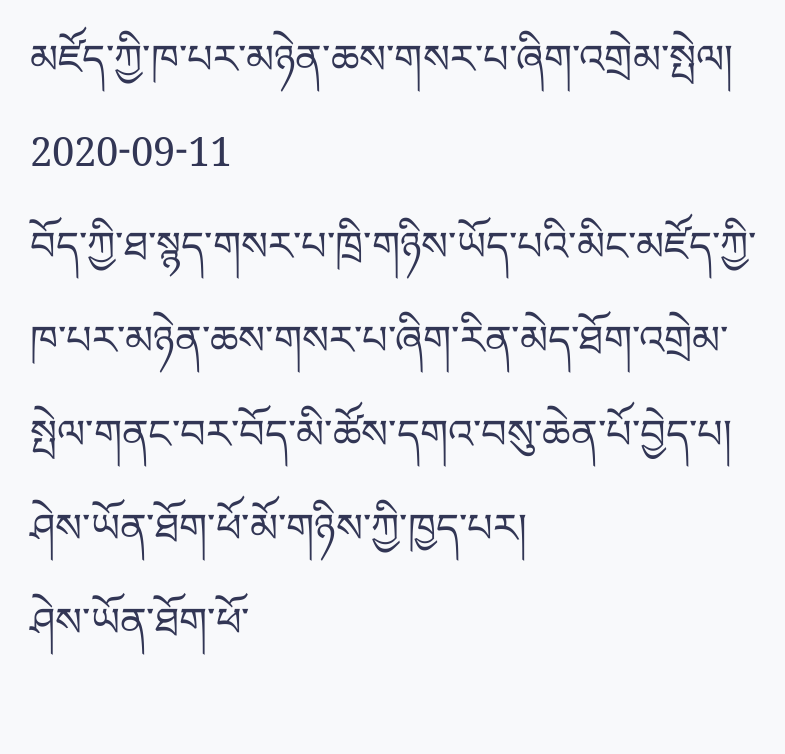མཛོད་ཀྱི་ཁ་པར་མཉེན་ཆས་གསར་པ་ཞིག་འགྲེམ་སྤེལ། 2020-09-11
བོད་ཀྱི་ཐ་སྙད་གསར་པ་ཁྲི་གཉིས་ཡོད་པའི་མིང་མཛོད་ཀྱི་ཁ་པར་མཉེན་ཆས་གསར་པ་ཞིག་རིན་མེད་ཐོག་འགྲེམ་སྤེལ་གནང་བར་བོད་མི་ཚོས་དགའ་བསུ་ཆེན་པོ་བྱེད་པ།
ཤེས་ཡོན་ཐོག་ཕོ་མོ་གཉིས་ཀྱི་ཁྱད་པར།
ཤེས་ཡོན་ཐོག་ཕོ་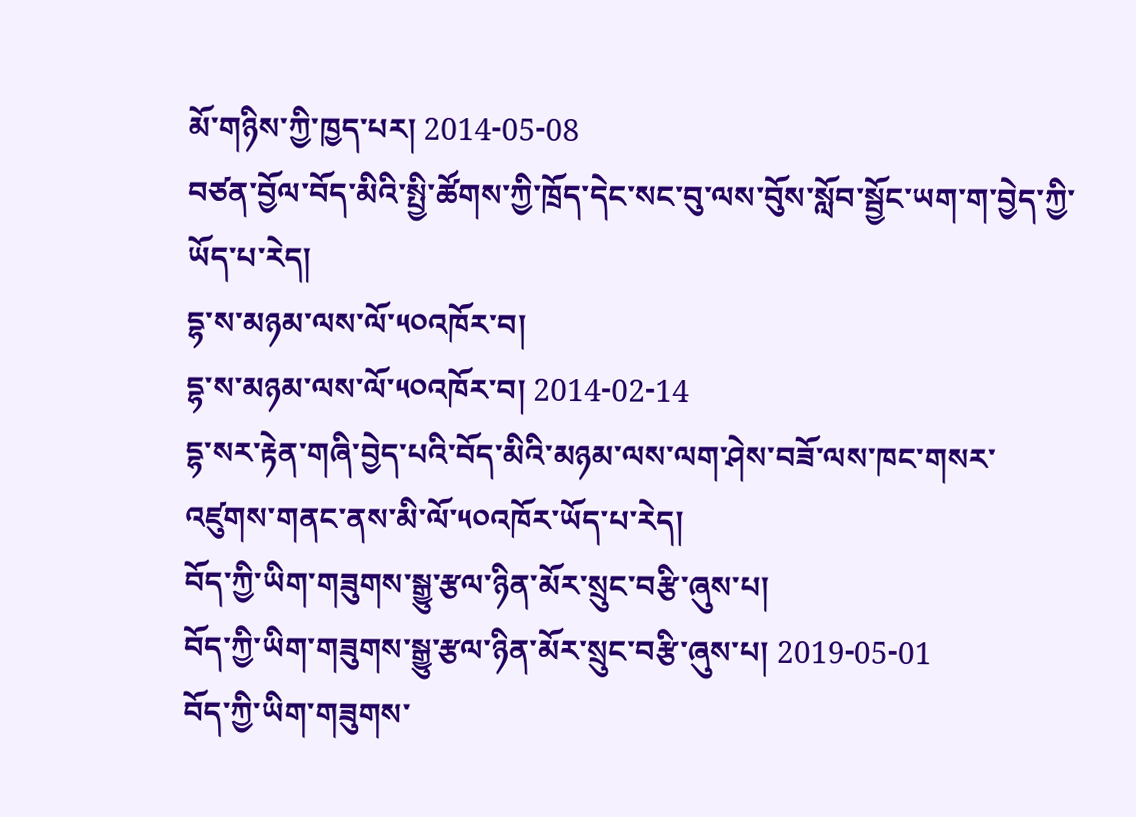མོ་གཉིས་ཀྱི་ཁྱད་པར། 2014-05-08
བཙན་བྱོལ་བོད་མིའི་སྤྱི་ཚོགས་ཀྱི་ཁྲོད་དེང་སང་བུ་ལས་བོུས་སློབ་སྦྱོང་ཡག་ག་བྱེད་ཀྱི་ཡོད་པ་རེད།
དྷ་ས་མཉམ་ལས་ལོ་༥༠འཁོར་བ།
དྷ་ས་མཉམ་ལས་ལོ་༥༠འཁོར་བ། 2014-02-14
དྷ་སར་རྟེན་གཞི་བྱེད་པའི་བོད་མིའི་མཉམ་ལས་ལག་ཤེས་བཟོ་ལས་ཁང་གསར་འཛུགས་གནང་ནས་མི་ལོ་༥༠འཁོར་ཡོད་པ་རེད།
བོད་ཀྱི་ཡིག་གཟུགས་སྒྱུ་རྩལ་ཉིན་མོར་སྲུང་བརྩི་ཞུས་པ།
བོད་ཀྱི་ཡིག་གཟུགས་སྒྱུ་རྩལ་ཉིན་མོར་སྲུང་བརྩི་ཞུས་པ། 2019-05-01
བོད་ཀྱི་ཡིག་གཟུགས་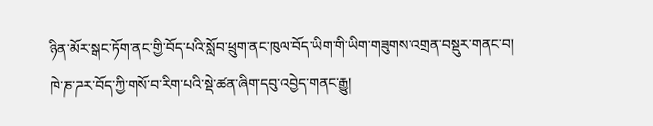ཉིན་མོར་སྒང་ཏོག་ནང་གྱི་བོད་པའི་སློབ་ཕྲུག་ནང་ཁུལ་བོད་ཡིག་གི་ཡིག་གཟུགས་འགྲན་བསྡུར་གནང་བ།
ཁེ་ཎ་ཌར་བོད་ཀྱི་གསོ་བ་རིག་པའི་སྡེ་ཚན་ཞིག་དབུ་འབྱེད་གནང་རྒྱུ།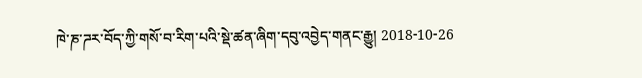ཁེ་ཎ་ཌར་བོད་ཀྱི་གསོ་བ་རིག་པའི་སྡེ་ཚན་ཞིག་དབུ་འབྱེད་གནང་རྒྱུ། 2018-10-26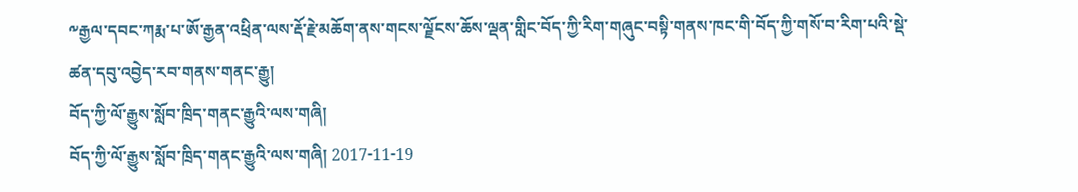༸རྒྱལ་དབང་ཀརྨ་པ་ཨོ་རྒྱན་འཕྲིན་ལས་རྡོ་རྗེ་མཆོག་ནས་གངས་ལྗོངས་ཆོས་ལྡན་གླིང་བོད་ཀྱི་རིག་གཞུང་བསྟི་གནས་ཁང་གི་བོད་ཀྱི་གསོ་བ་རིག་པའི་སྡེ་ཚན་དབུ་འབྱེད་རབ་གནས་གནང་རྒྱུ།
བོད་ཀྱི་ལོ་རྒྱུས་སློབ་ཁྲིད་གནང་རྒྱུའི་ལས་གཞི།
བོད་ཀྱི་ལོ་རྒྱུས་སློབ་ཁྲིད་གནང་རྒྱུའི་ལས་གཞི། 2017-11-19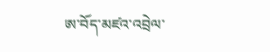ཨ་བོད་མཛའ་འབྲེལ་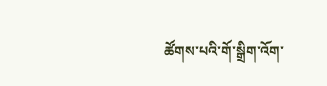ཚོགས་པའི་གོ་སྒྲིག་འོག་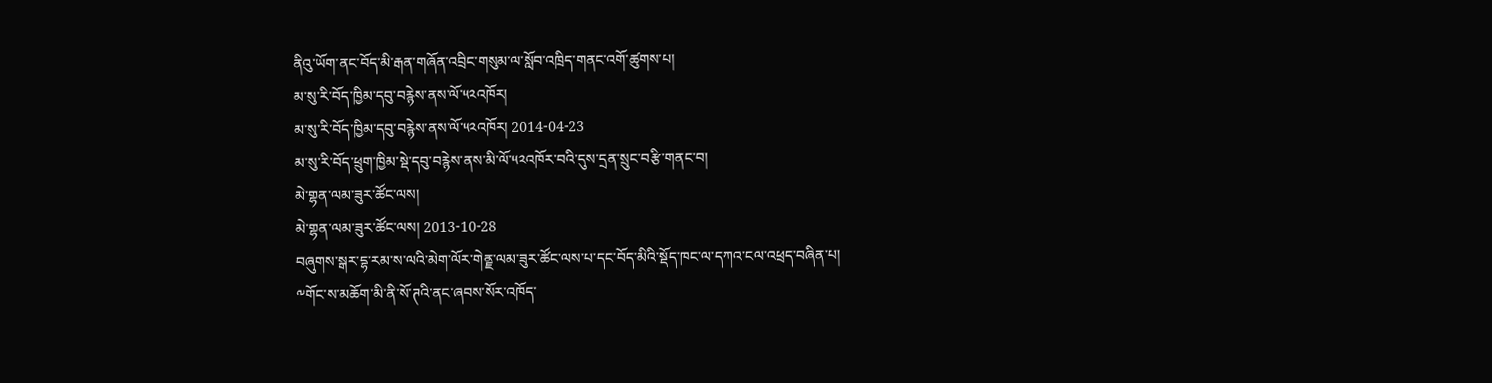ནིའུ་ཡོག་ནང་བོད་མི་རྒན་གཞོན་འབྲིང་གསུམ་ལ་སློབ་འཁྲིད་གནང་འགོ་ཚུགས་པ།
མ་སུ་རི་བོད་ཁྱིམ་དབུ་བརྙེས་ནས་ལོ་༥༢འཁོར།
མ་སུ་རི་བོད་ཁྱིམ་དབུ་བརྙེས་ནས་ལོ་༥༢འཁོར། 2014-04-23
མ་སུ་རི་བོད་ཕྲུག་ཁྱིམ་སྡེ་དབུ་བརྙེས་ནས་མི་ལོ་༥༢འཁོར་བའི་དུས་དྲན་སྲུང་བརྩི་གནང་བ།
མེ་གྷན་ལམ་ཟུར་ཚོང་ལས།
མེ་གྷན་ལམ་ཟུར་ཚོང་ལས། 2013-10-28
བཞུགས་སྒར་དྷ་རམ་ས་ལའི་མེག་ལོར་གེནྗ་ལམ་ཟུར་ཚོང་ལས་པ་དང་བོད་མིའི་སྡོད་ཁང་ལ་དཀའ་ངལ་འཕྲད་བཞིན་པ།
༸གོང་ས་མཆོག་མི་ནི་སོ་ཊའི་ནང་ཞབས་སོར་འཁོད་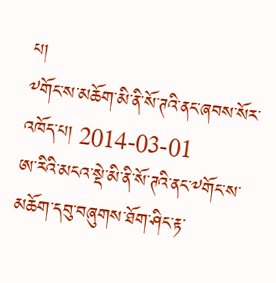པ།
༸གོང་ས་མཆོག་མི་ནི་སོ་ཊའི་ནང་ཞབས་སོར་འཁོད་པ། 2014-03-01
ཨ་རིའི་མངའ་སྡེ་མི་ནི་སོ་ཊའི་ནང་༸གོང་ས་མཆོག་དབུ་བཞུགས་ཐོག་ཤིང་རྟ་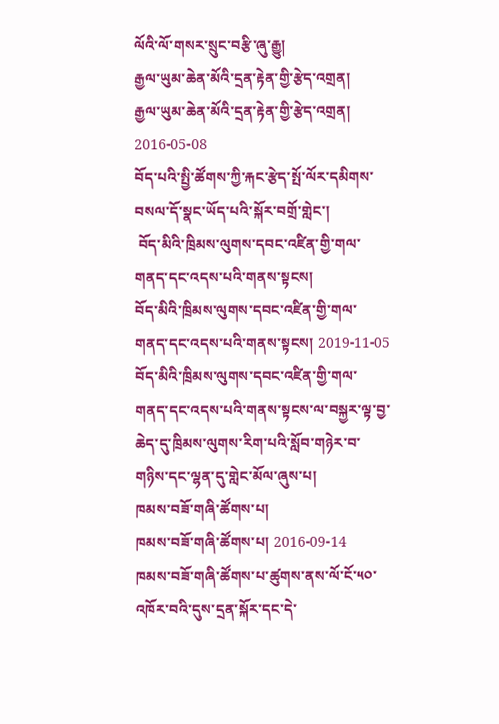ལོའི་ལོ་གསར་སྲུང་བརྩི་ཞུ་རྒྱུ།
རྒྱལ་ཡུམ་ཆེན་མོའི་དྲན་རྟེན་གྱི་རྩེད་འགྲན།
རྒྱལ་ཡུམ་ཆེན་མོའི་དྲན་རྟེན་གྱི་རྩེད་འགྲན། 2016-05-08
བོད་པའི་སྤྱི་ཚོགས་ཀྱི་རྐང་རྩེད་སྤོ་ལོར་དམིགས་བསལ་དོ་སྣང་ཡོད་པའི་སྐོར་བགྲོ་གླེང་།
 བོད་མིའི་ཁྲིམས་ལུགས་དབང་འཛིན་གྱི་གལ་གནད་དང་འདས་པའི་གནས་སྟངས།
བོད་མིའི་ཁྲིམས་ལུགས་དབང་འཛིན་གྱི་གལ་གནད་དང་འདས་པའི་གནས་སྟངས། 2019-11-05
བོད་མིའི་ཁྲིམས་ལུགས་དབང་འཛིན་གྱི་གལ་གནད་དང་འདས་པའི་གནས་སྟངས་ལ་བསྐྱར་ལྟ་བྱ་ཆེད་དུ་ཁྲིམས་ལུགས་རིག་པའི་སློབ་གཉེར་བ་གཉིས་དང་ལྷན་དུ་གླེང་མོལ་ཞུས་པ།
ཁམས་བཟོ་གཞི་ཚོགས་པ།
ཁམས་བཟོ་གཞི་ཚོགས་པ། 2016-09-14
ཁམས་བཟོ་གཞི་ཚོགས་པ་ཚུགས་ནས་ལོ་ངོ་༥༠་འཁོར་བའི་དུས་དྲན་སྐོར་དང་དེ་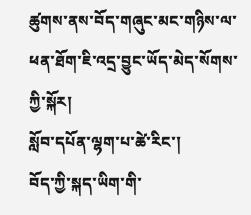ཚུགས་ནས་བོད་གཞུང་མང་གཉིས་ལ་ཕན་ཐོག་ཇི་འདྲ་བྱུང་ཡོད་མེད་སོགས་ཀྱི་སྐོར།
སློབ་དཔོན་ལྷག་པ་ཚེ་རིང་།
བོད་ཀྱི་སྐད་ཡིག་གི་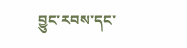བྱུང་རབས་དང་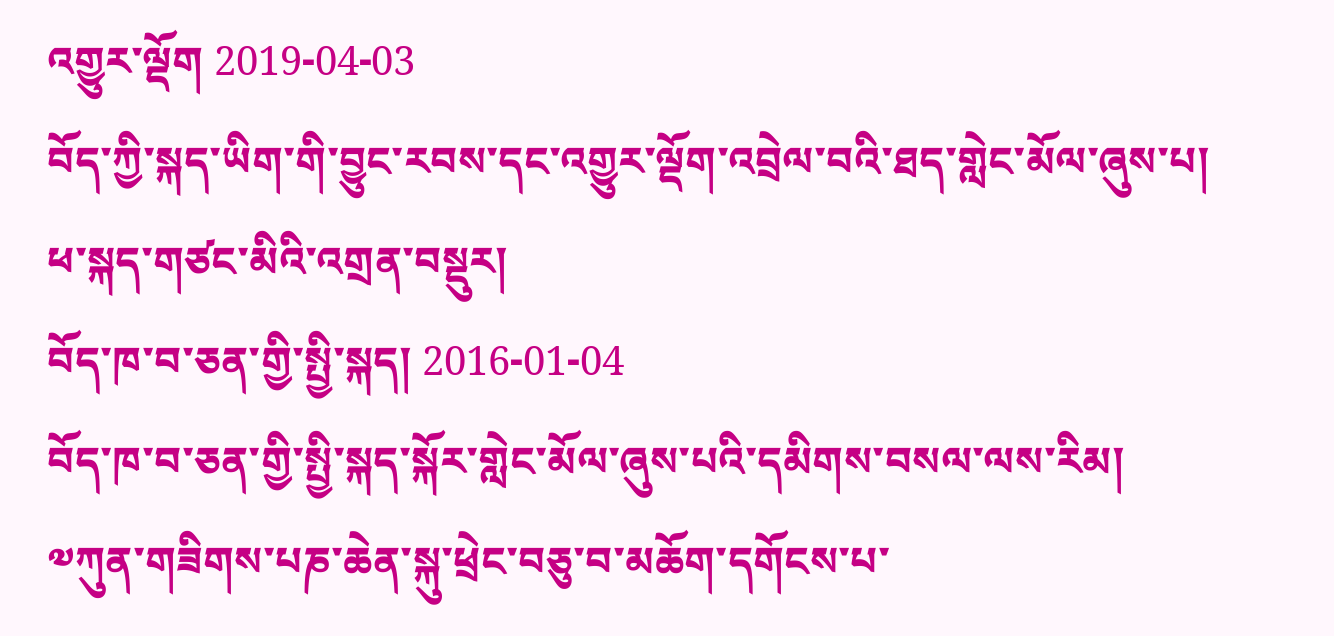འགྱུར་ལྡོག 2019-04-03
བོད་ཀྱི་སྐད་ཡིག་གི་བྱུང་རབས་དང་འགྱུར་ལྡོག་འབྲེལ་བའི་ཐད་གླེང་མོལ་ཞུས་པ།
ཕ་སྐད་གཙང་མིའི་འགྲན་བསྡུར།
བོད་ཁ་བ་ཅན་གྱི་སྤྱི་སྐད། 2016-01-04
བོད་ཁ་བ་ཅན་གྱི་སྤྱི་སྐད་སྐོར་གླེང་མོལ་ཞུས་པའི་དམིགས་བསལ་ལས་རིམ།
༧ཀུན་གཟིགས་པཎ་ཆེན་སྐུ་ཕྲེང་བཅུ་བ་མཆོག་དགོངས་པ་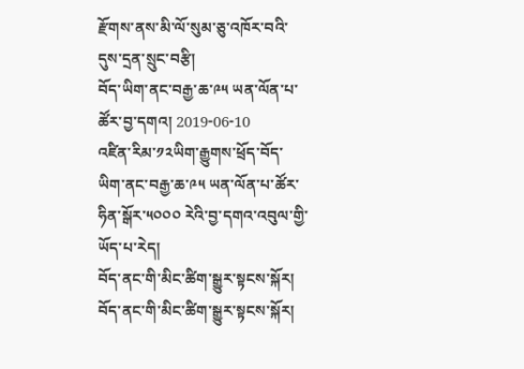རྫོགས་ནས་མི་ལོ་སུམ་ཅུ་འཁོར་བའི་དུས་དྲན་སྲུང་བརྩི།
བོད་ཡིག་ནང་བརྒྱ་ཆ་༩༥ ཡན་ལོན་པ་ཚོར་བྱ་དགའ། 2019-06-10
འཛིན་རིམ་༡༢ཡིག་རྒྱུགས་ཕྲོད་བོད་ཡིག་ནང་བརྒྱ་ཆ་༩༥ ཡན་ལོན་པ་ཚོར་ཧིན་སྒོར་༥༠༠༠ རེའི་བྱ་དགའ་འབུལ་གྱི་ཡོད་པ་རེད།
བོད་ནང་གི་མིང་ཚིག་སྒྱུར་སྟངས་སྐོར།
བོད་ནང་གི་མིང་ཚིག་སྒྱུར་སྟངས་སྐོར།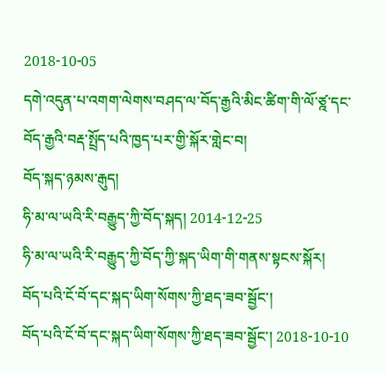2018-10-05
དགེ་འདུན་པ་འགག་ལེགས་བཤད་ལ་བོད་རྒྱའི་མིང་ཚིག་གི་ལོ་ཙྰ་དང་བོད་རྒྱའི་བརྡ་སྤྲོད་པའི་ཁྱད་པར་གྱི་སྐོར་གླེང་བ།
བོད་སྐད་ཉམས་རྒུད།
ཧི་མ་ལ་ཡའི་རི་བརྒྱུད་ཀྱི་བོད་སྐད། 2014-12-25
ཧི་མ་ལ་ཡའི་རི་བརྒྱུད་ཀྱི་བོད་ཀྱི་སྐད་ཡིག་གི་གནས་སྟངས་སྐོར།
བོད་པའི་ངོ་བོ་དང་སྐད་ཡིག་སོགས་ཀྱི་ཐད་ཟབ་སྦྱོང་།
བོད་པའི་ངོ་བོ་དང་སྐད་ཡིག་སོགས་ཀྱི་ཐད་ཟབ་སྦྱོང་། 2018-10-10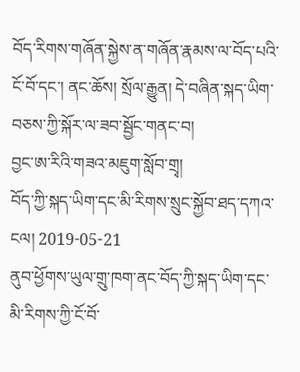བོད་རིགས་གཞོན་སྐྱེས་ན་གཞོན་རྣམས་ལ་བོད་པའི་ངོ་བོ་དང་། ནང་ཆོས། སྲོལ་རྒྱུན། དེ་བཞིན་སྐད་ཡིག་བཅས་ཀྱི་སྐོར་ལ་ཟབ་སྦྱོང་གནང་བ།
བྱང་ཨ་རིའི་གཟའ་མཇུག་སློབ་གྲྭ།
བོད་ཀྱི་སྐད་ཡིག་དང་མི་རིགས་སྲུང་སྐྱོབ་ཐད་དཀའ་ངལ། 2019-05-21
ནུབ་ཕྱོགས་ཡུལ་གྲུ་ཁག་ནང་བོད་ཀྱི་སྐད་ཡིག་དང་མི་རིགས་ཀྱི་ངོ་བོ་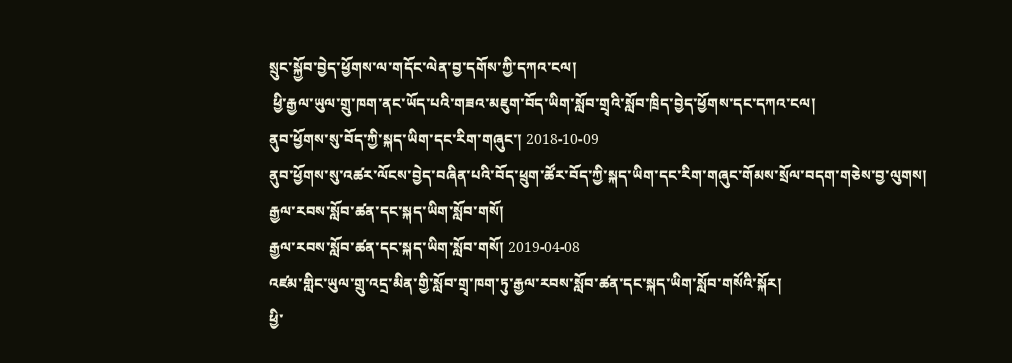སྲུང་སྐྱོབ་བྱེད་ཕྱོགས་ལ་གདོང་ལེན་བྱ་དགོས་ཀྱི་དཀའ་ངལ།
 ཕྱི་རྒྱལ་ཡུལ་གྲུ་ཁག་ནང་ཡོད་པའི་གཟའ་མཇུག་བོད་ཡིག་སློབ་གྲྭའི་སློབ་ཁྲིད་བྱེད་ཕྱོགས་དང་དཀའ་ངལ།
ནུབ་ཕྱོགས་སུ་བོད་ཀྱི་སྐད་ཡིག་དང་རིག་གཞུང་། 2018-10-09
ནུབ་ཕྱོགས་སུ་འཚར་ལོངས་བྱེད་བཞིན་པའི་བོད་ཕྲུག་ཚོར་བོད་ཀྱི་སྐད་ཡིག་དང་རིག་གཞུང་གོམས་སྲོལ་བདག་གཅེས་བྱ་ལུགས།
རྒྱལ་རབས་སློབ་ཚན་དང་སྐད་ཡིག་སློབ་གསོ།
རྒྱལ་རབས་སློབ་ཚན་དང་སྐད་ཡིག་སློབ་གསོ། 2019-04-08
འཛམ་གླིང་ཡུལ་གྲུ་འདྲ་མིན་གྱི་སློབ་གྲྭ་ཁག་ཏུ་རྒྱལ་རབས་སློབ་ཚན་དང་སྐད་ཡིག་སློབ་གསོའི་སྐོར།
ཕྱི་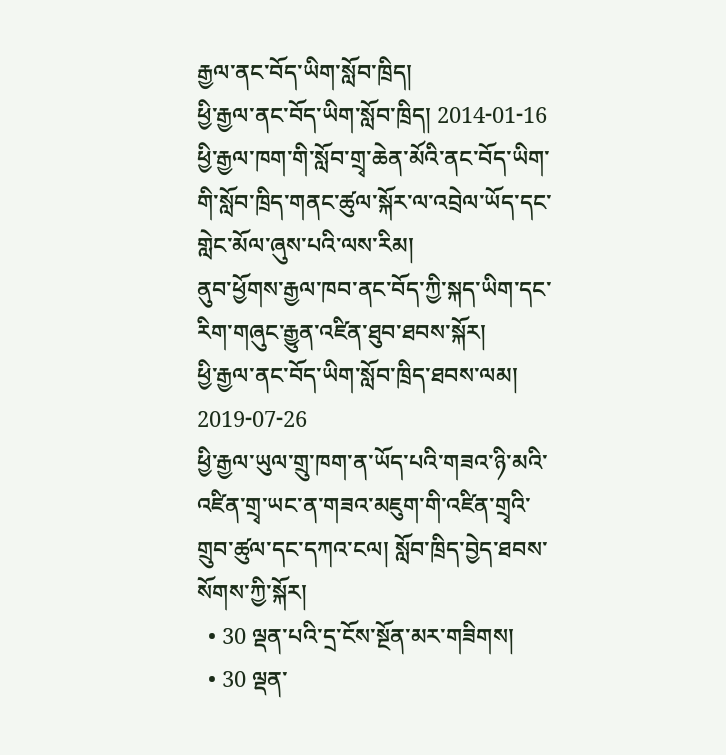རྒྱལ་ནང་བོད་ཡིག་སློབ་ཁྲིད།
ཕྱི་རྒྱལ་ནང་བོད་ཡིག་སློབ་ཁྲིད། 2014-01-16
ཕྱི་རྒྱལ་ཁག་གི་སློབ་གྲྭ་ཆེན་མོའི་ནང་བོད་ཡིག་གི་སློབ་ཁྲིད་གནང་ཚུལ་སྐོར་ལ་འབྲེལ་ཡོད་དང་གླེང་མོལ་ཞུས་པའི་ལས་རིམ།
ནུབ་ཕྱོགས་རྒྱལ་ཁབ་ནང་བོད་ཀྱི་སྐད་ཡིག་དང་རིག་གཞུང་རྒྱུན་འཛིན་ཐུབ་ཐབས་སྐོར།
ཕྱི་རྒྱལ་ནང་བོད་ཡིག་སློབ་ཁྲིད་ཐབས་ལམ། 2019-07-26
ཕྱི་རྒྱལ་ཡུལ་གྲུ་ཁག་ན་ཡོད་པའི་གཟའ་ཉི་མའི་འཛིན་གྲྭ་ཡང་ན་གཟའ་མཇུག་གི་འཛིན་གྲྭའི་གྲུབ་ཚུལ་དང་དཀའ་ངལ། སློབ་ཁྲིད་བྱེད་ཐབས་སོགས་ཀྱི་སྐོར།
  • 30 ལྡན་པའི་དྲ་ངོས་སྔོན་མར་གཟིགས།
  • 30 ལྡན་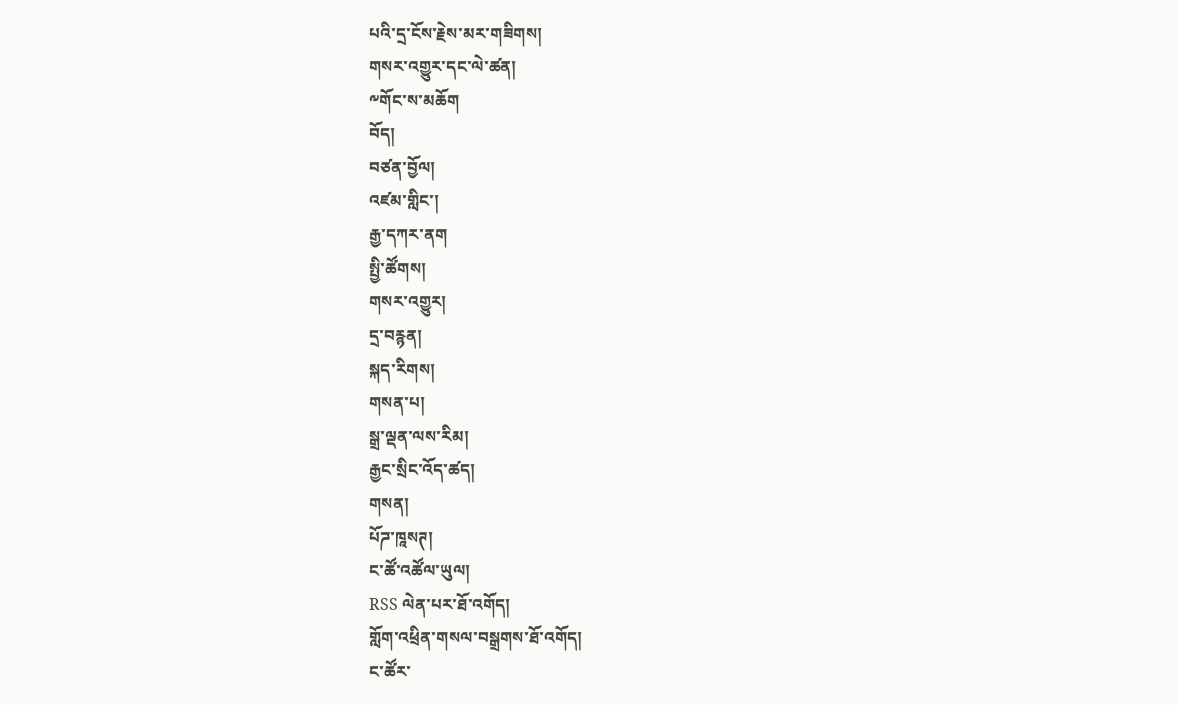པའི་དྲ་ངོས་རྗེས་མར་གཟིགས།
གསར་འགྱུར་དང་ལེ་ཚན།
༸གོང་ས་མཆོག
བོད།
བཙན་བྱོལ།
འཛམ་གླིང་།
རྒྱ་དཀར་ནག
སྤྱི་ཚོགས།
གསར་འགྱུར།
དྲ་བརྙན།
སྐད་རིགས།
གསན་པ།
སྒྲ་ལྡན་ལས་རིམ།
རྒྱང་སྲིང་འོད་ཚད།
གསན།
པོཌ་ཁཱསཊ།
ང་ཚོ་འཚོལ་ཡུལ།
RSS ལེན་པར་ཐོ་འགོད།
གློག་འཕྲིན་གསལ་བསྒྲགས་ཐོ་འགོད།
ང་ཚོར་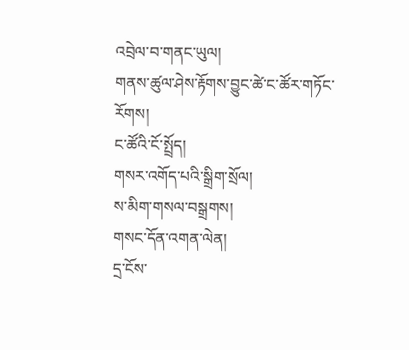འབྲེལ་བ་གནང་ཡུལ།
གནས་ཚུལ་ཤེས་རྟོགས་བྱུང་ཚེ་ང་ཚོར་གཏོང་རོགས།
ང་ཚོའི་ངོ་སྤྲོད།
གསར་འགོད་པའི་སྒྲིག་སྲོལ།
ས་མིག་གསལ་བསྒྲགས།
གསང་དོན་འགན་ལེན།
དྲ་ངོས་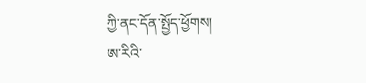ཀྱི་ནང་དོན་སྤྱོད་ཕྱོགས།
ཨ་རིའི་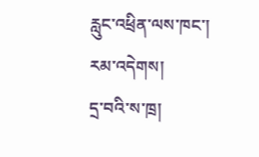རླུང་འཕྲིན་ལས་ཁང་།
རམ་འདེགས།
དྲ་བའི་ས་ཁྲ།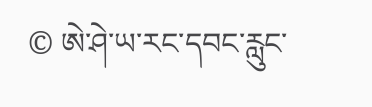© ཨེ་ཤེ་ཡ་རང་དབང་རླུང་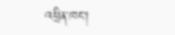འཕྲིན་ཁང་།